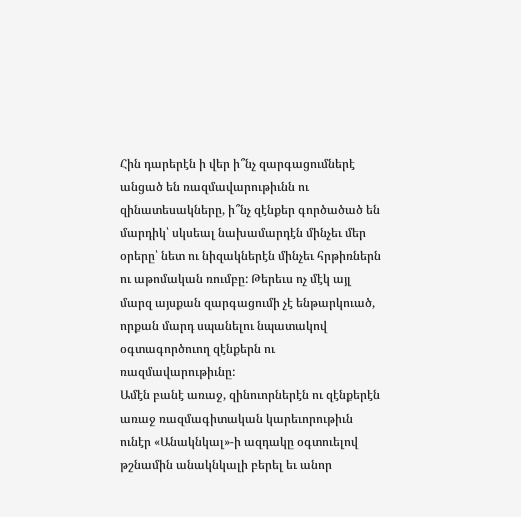Հին դարերէն ի վեր ի՞նչ զարգացումներէ անցած են ռազմավարութիւնն ու զինատեսակները, ի՞նչ զէնքեր գործածած են մարդիկ՝ սկսեալ նախամարդէն մինչեւ մեր օրերը՝ նետ ու նիզակներէն մինչեւ հրթիռներն ու աթոմական ռումբը: Թերեւս ոչ մէկ այլ մարզ այսքան զարգացումի չէ ենթարկուած, որքան մարդ սպանելու նպատակով օգտագործուող զէնքերն ու ռազմավարութիւնը:
Ամէն բանէ առաջ, զինուորներէն ու զէնքերէն առաջ ռազմագիտական կարեւորութիւն ունէր «Անակնկալ»-ի ազդակը օգտուելով թշնամին անակնկալի բերել եւ անոր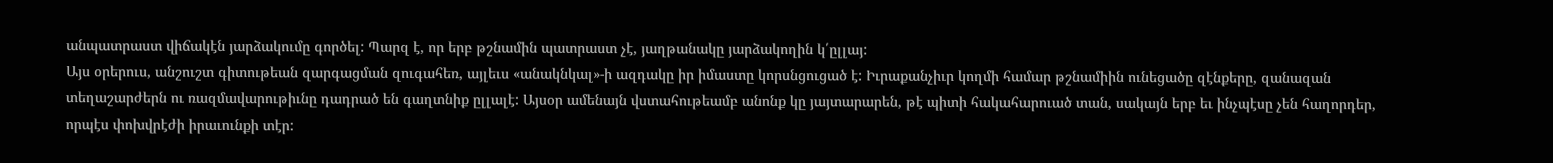անպատրաստ վիճակէն յարձակումը գործել: Պարզ է, որ երբ թշնամին պատրաստ չէ, յաղթանակը յարձակողին կ՛ըլլայ:
Այս օրերուս, անշուշտ գիտութեան զարգացման զուգահեռ, այլեւս «անակնկալ»-ի ազդակը իր իմաստը կորսնցուցած է: Իւրաքանչիւր կողմի համար թշնամիին ունեցածը զէնքերը, զանազան տեղաշարժերն ու ռազմավարութիւնը դադրած են գաղտնիք ըլլալէ: Այսօր ամենայն վստահութեամբ անոնք կը յայտարարեն, թէ պիտի հակահարուած տան, սակայն երբ եւ ինչպէսը չեն հաղորդեր, որպէս փոխվրէժի իրաւունքի տէր: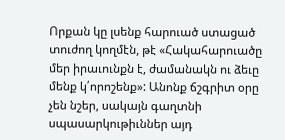Որքան կը լսենք հարուած ստացած տուժող կողմէն, թէ «Հակահարուածը մեր իրաւունքն է, ժամանակն ու ձեւը մենք կ՛որոշենք»: Անոնք ճշգրիտ օրը չեն նշեր, սակայն գաղտնի սպասարկութիւններ այդ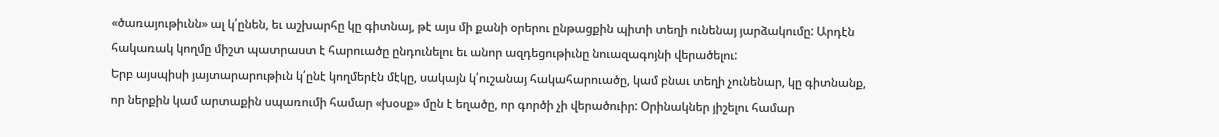«ծառայութիւնն» ալ կ՛ընեն, եւ աշխարհը կը գիտնայ, թէ այս մի քանի օրերու ընթացքին պիտի տեղի ունենայ յարձակումը: Արդէն հակառակ կողմը միշտ պատրաստ է հարուածը ընդունելու եւ անոր ազդեցութիւնը նուազագոյնի վերածելու:
Երբ այսպիսի յայտարարութիւն կ՛ընէ կողմերէն մէկը, սակայն կ՛ուշանայ հակահարուածը, կամ բնաւ տեղի չունենար, կը գիտնանք, որ ներքին կամ արտաքին սպառումի համար «խօսք» մըն է եղածը, որ գործի չի վերածուիր: Օրինակներ յիշելու համար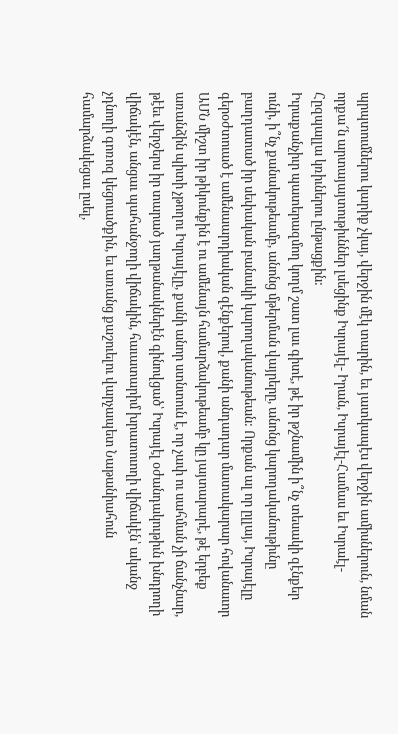պրպտումներու կարիք չկայ, վերջին մէկ տարին, եւ յատկապէս վերջին ամիսներուն, նման որքա՜ն արտայայտութիւններ լսեցինք Իսրայէլ- Իրան, Իսրայէլ-Համաս եւ Իսրաէլ-Հըզպալլա կռիւներու ընթացքին:
Իւրաքանչիւր պատերազմող կողմ շատ լաւ գիտէ, թէ իր թշնամին ի՞նչ տեսակի զէնքեր ունի, ի՞նչ քանակութեամբ, անոնց մթերման վայրերը, անոնց կարողականութիւնը բաղդատած իր սեփական բանակի կարողականութեան: Որքան ալ որ ըլլայ, Իսրայէլը գերօժտուած է ամենաարդիական զէնքերով, քանի անդադար մատակարար հովանաւոր ԱՄՆ միշտ իր թիկունքին է ու ամենայն համարձակութեամբ կը յայտարարէ, թէ երբեք առանձին պիտի չթողու Իսրայէլը, քանի անոր ստնտուն է, որ չափ ու սահման չի ճանչնար, թէեւ վերջերս իր տարած յաղթանակներէն գինովցած՝ Իսրայէլ օժանդակութիւն խնդրողի վիճակէն, անցաւ պահանջողի վիճակին, հաւատարիմ խրատուողի վիճակէն՝ ականջ չդնողի գոռոզ կեցուածքին, եւ առանց քաշուելու վարչապետ Նաթանիահուն համարձակեցաւ ըսել,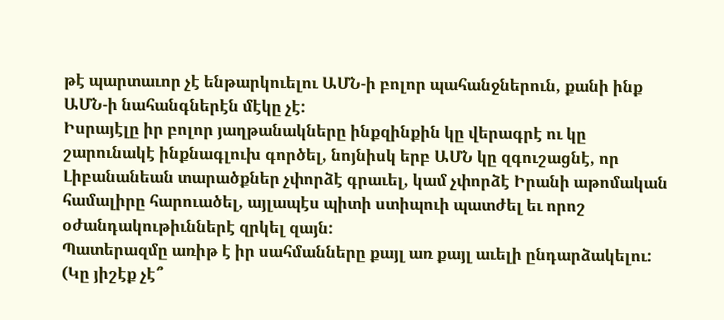թէ պարտաւոր չէ ենթարկուելու ԱՄՆ-ի բոլոր պահանջներուն, քանի ինք ԱՄՆ-ի նահանգներէն մէկը չէ:
Իսրայէլը իր բոլոր յաղթանակները ինքզինքին կը վերագրէ ու կը շարունակէ ինքնագլուխ գործել, նոյնիսկ երբ ԱՄՆ կը զգուշացնէ, որ Լիբանանեան տարածքներ չփորձէ գրաւել, կամ չփորձէ Իրանի աթոմական համալիրը հարուածել, այլապէս պիտի ստիպուի պատժել եւ որոշ օժանդակութիւններէ զրկել զայն:
Պատերազմը առիթ է իր սահմանները քայլ առ քայլ աւելի ընդարձակելու: (Կը յիշէք չէ՞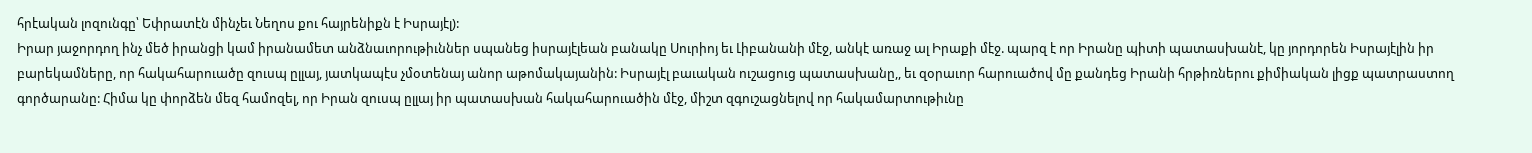հրէական լոզունգը՝ Եփրատէն մինչեւ Նեղոս քու հայրենիքն է Իսրայէլ):
Իրար յաջորդող ինչ մեծ իրանցի կամ իրանամետ անձնաւորութիւններ սպանեց իսրայէլեան բանակը Սուրիոյ եւ Լիբանանի մէջ, անկէ առաջ ալ Իրաքի մէջ. պարզ է որ Իրանը պիտի պատասխանէ, կը յորդորեն Իսրայէլին իր բարեկամները, որ հակահարուածը զուսպ ըլլայ, յատկապէս չմօտենայ անոր աթոմակայանին: Իսրայէլ բաւական ուշացուց պատասխանը,, եւ զօրաւոր հարուածով մը քանդեց Իրանի հրթիռներու քիմիական լիցք պատրաստող գործարանը: Հիմա կը փորձեն մեզ համոզել, որ Իրան զուսպ ըլլայ իր պատասխան հակահարուածին մէջ, միշտ զգուշացնելով որ հակամարտութիւնը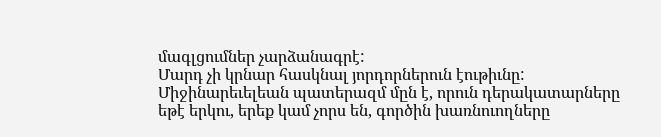մագլցումներ չարձանագրէ:
Մարդ չի կրնար հասկնալ յորդորներուն էութիւնը: Միջինարեւելեան պատերազմ մըն է, որուն դերակատարները եթէ երկու, երեք կամ չորս են, գործին խառնուողները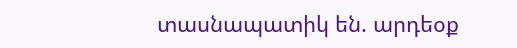տասնապատիկ են. արդեօք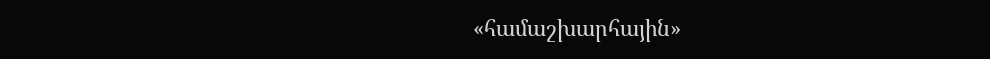«համաշխարհային»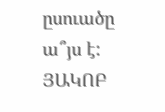ըսուածը ա՞յս է:
ՅԱԿՈԲ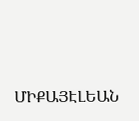ՄԻՔԱՅԷԼԵԱՆ